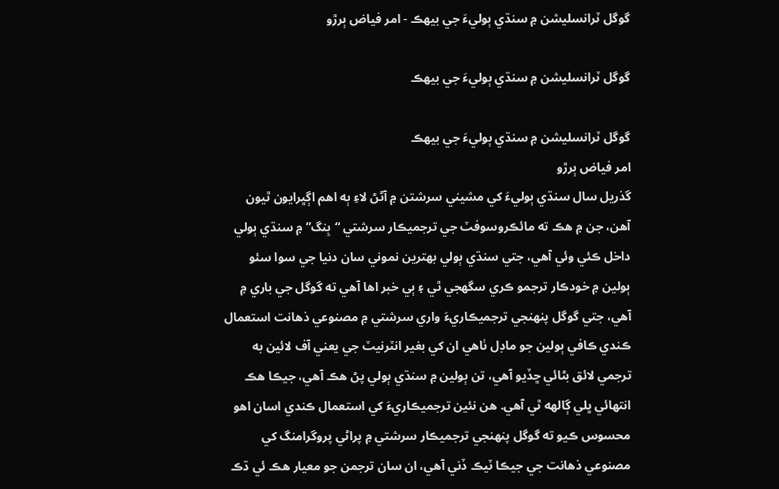گوگل ٽرانسليشن ۾ سنڌي ٻوليءَ جي بيھڪ - امر فياض ٻرڙو

گوگل ٽرانسليشن ۾ سنڌي ٻوليءَ جي بيھڪ

گوگل ٽرانسليشن ۾ سنڌي ٻوليءَ جي بيھڪ
امر فياض ٻرڙو
گذريل سال سنڌي ٻوليءَ کي مشيني سرشتن ۾ آڻڻ لاءِ ٻه اھم اڳڀرايون ٿيون آھن، جن ۾ ھڪ ته مائڪروسوفٽ جي ترجميڪار سرشتي “بِنگ” ۾ سنڌي ٻولي داخل ڪئي وئي آھي، جتي سنڌي ٻولي بھترين نموني سان دنيا جي سوا سئو ٻولين ۾ خودڪار ترجمو ڪري سگهجي ٿي ۽ ٻي خبر اھا آھي ته گوگل جي باري ۾ آھي، جتي گوگل پنھنجي ترجميڪاريءَ واري سرشتي ۾ مصنوعي ذھانت استعمال ڪندي ڪافي ٻولين جو ماڊل ٺاھي ان کي بغير انٽرنيٽ جي يعني آف لائين به ترجمي لائق بڻائي ڇڏيو آھي، تن ٻولين ۾ سنڌي ٻولي پڻ ھڪ آھي، جيڪا ھڪ انتھائي ڀلي ڳالهه ٿي آھي. ھن نئين ترجميڪاريءَ کي استعمال ڪندي اسان اھو محسوس ڪيو ته گوگل پنھنجي ترجميڪار سرشتي ۾ پراڻي پروگرامنگ کي مصنوعي ذھانت جي جيڪا ٽيڪ ڏني آھي، ان سان ترجمن جو معيار ھڪ ئي ڌڪ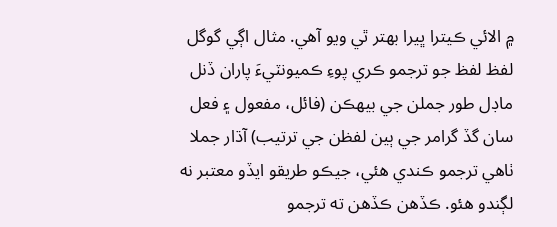۾ الائي ڪيترا ڀيرا بھتر ٿي ويو آھي. مثال اڳي گوگل لفظ لفظ جو ترجمو ڪري پوءِ ڪميونٽيءَ پاران ڏنل ماڊل طور جملن جي بيھڪن (فائل، مفعول ۽ فعل سان گڏ گرامر جي ٻين لفظن جي ترتيب) آڌار جملا ٺاھي ترجمو ڪندي ھئي، جيڪو طريقو ايڏو معتبر نه لڳندو ھئو. ڪڏھن ڪڏھن ته ترجمو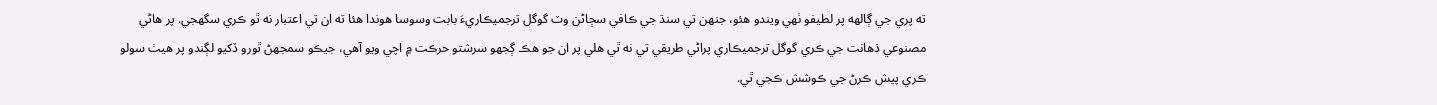ته پري جي ڳالهه پر لطيفو ٺھي ويندو ھئو، جنھن تي سنڌ جي ڪافي سڄاڻن وٽ گوگل ترجميڪاريءَ بابت وسوسا ھوندا ھئا ته ان تي اعتبار نه ٿو ڪري سگهجي. پر ھاڻي مصنوعي ذھانت جي ڪري گوگل ترجميڪاري پراڻي طريقي تي نه ٿي ھلي پر ان جو ھڪ ڳجهو سرشتو حرڪت ۾ اچي ويو آھي، جيڪو سمجهڻ ٿورو ڏکيو لڳندو پر ھيٺ سولو ڪري پيش ڪرڻ جي ڪوشش ڪجي ٿي.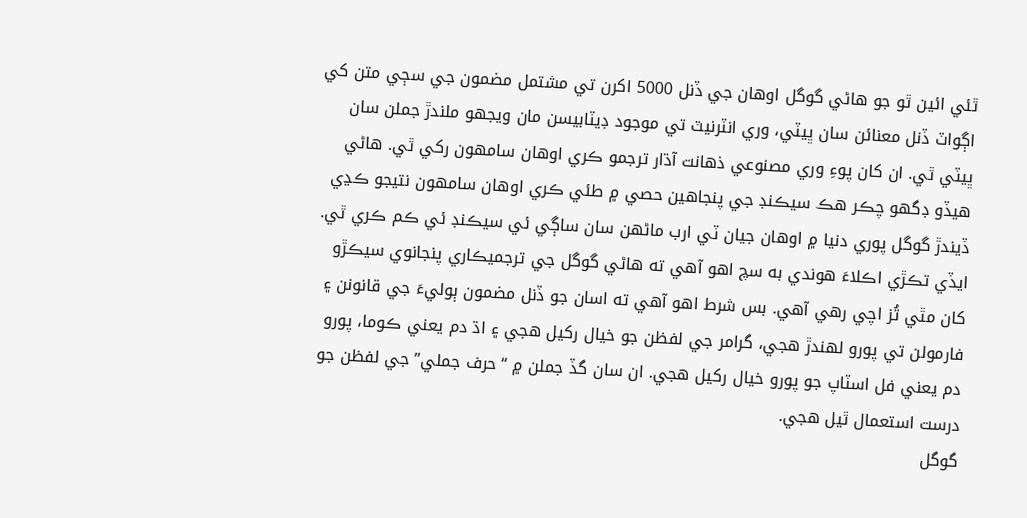ٿئي ائين ٿو جو ھاڻي گوگل اوھان جي ڏنل 5000 اکرن تي مشتمل مضمون جي سڄي متن کي اڳواٽ ڏنل معنائن سان ڀيٽي، وري انٽرنيٽ تي موجود ڊيٽابيسن مان ويجهو ملندڙ جملن سان ڀيٽي ٿي. ان کان پوءِ وري مصنوعي ذھانت آڌار ترجمو ڪري اوھان سامهون رکي ٿي. ھاڻي ھيڏو ڊگهو چڪر ھڪ سيڪنڊ جي پنجاھين حصي ۾ طئي ڪري اوھان سامهون نتيجو ڪڍي ڏيندڙ گوگل پوري دنيا ۾ اوھان جيان ٽي ارب ماڻهن سان ساڳي ئي سيڪنڊ ئي ڪم ڪري ٿي. ايڏي تڪڙي اڪلاءَ ھوندي به سچ اھو آھي ته ھاڻي گوگل جي ترجميڪاري پنجانوي سيڪڙو کان مٿي تُز اچي رهي آھي. بس شرط اھو آھي ته اسان جو ڏنل مضمون ٻوليءَ جي قانونن ۽ فارمولن تي پورو لھندڙ ھجي، گرامر جي لفظن جو خيال رکيل ھجي ۽ اڌ دم يعني ڪوما، پورو دم يعني فل اسٽاپ جو پورو خيال رکيل ھجي. ان سان گڏ جملن ۾ “حرف جملي” جي لفظن جو درست استعمال ٿيل ھجي.
گوگل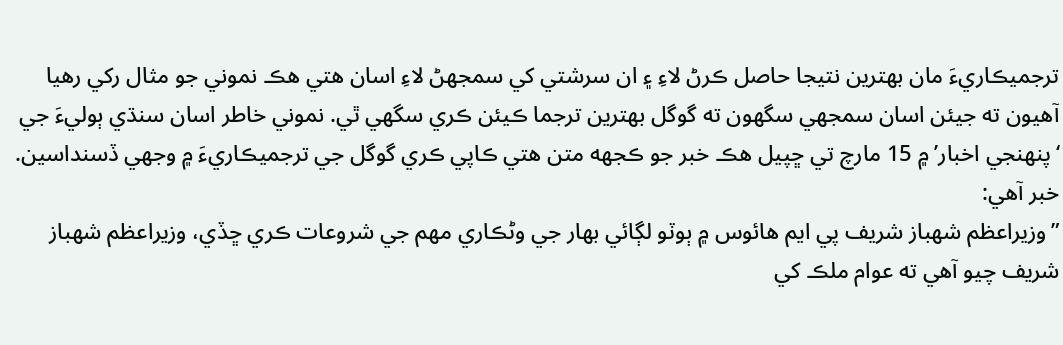ترجميڪاريءَ مان بھترين نتيجا حاصل ڪرڻ لاءِ ۽ ان سرشتي کي سمجهڻ لاءِ اسان ھتي ھڪ نموني جو مثال رکي رهيا آھيون ته جيئن اسان سمجهي سگهون ته گوگل بھترين ترجما ڪيئن ڪري سگهي ٿي. نموني خاطر اسان سنڌي ٻوليءَ جي ‘پنھنجي اخبار’ ۾ 15 مارچ تي ڇپيل ھڪ خبر جو ڪجهه متن ھتي ڪاپي ڪري گوگل جي ترجميڪاريءَ ۾ وجهي ڏسنداسين. خبر آھي:
”وزيراعظم شهباز شريف پي ايم هائوس ۾ ٻوٽو لڳائي بهار جي وڻڪاري مهم جي شروعات ڪري ڇڏي، وزيراعظم شهباز شريف چيو آهي ته عوام ملڪ کي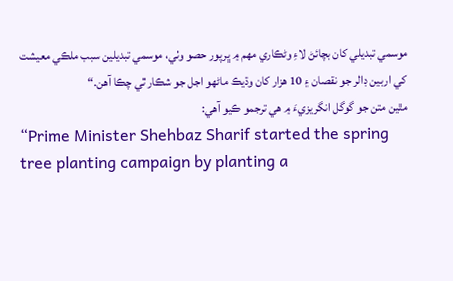موسمي تبديلي کان بچائڻ لاءِ وڻڪاري مهم ۾ ڀرپور حصو وٺي، موسمي تبديلين سبب ملڪي معيشت کي اربين ڊالر جو نقصان ۽ 10 هزار کان وڌيڪ ماڻهو اجل جو شڪار ٿي چڪا آهن.“
مٿين متن جو گوگل انگريزيءَ ۾ ھي ترجمو ڪيو آھي:
“Prime Minister Shehbaz Sharif started the spring tree planting campaign by planting a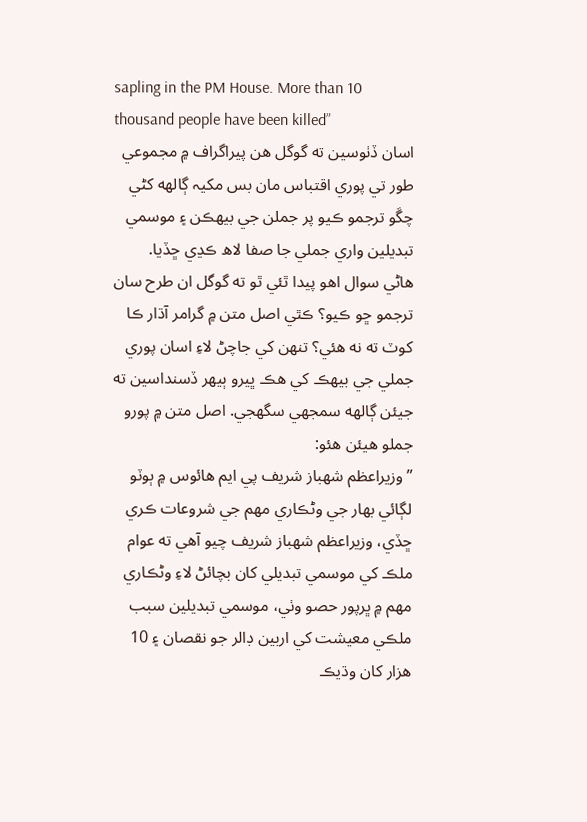sapling in the PM House. More than 10 thousand people have been killed”
اسان ڏٺوسين ته گوگل ھن پيراگراف ۾ مجموعي طور تي پوري اقتباس مان بس مکيہ ڳالهه کڻي چڱو ترجمو ڪيو پر جملن جي بيھڪن ۽ موسمي تبديلين واري جملي جا صفا لاھ ڪڍي ڇڏيا.
ھاڻي سوال اھو پيدا ٿئي ٿو ته گوگل ان طرح سان ترجمو ڇو ڪيو؟ ڪٿي اصل متن ۾ گرامر آڌار ڪا کوٽ ته نه ھئي؟ تنھن کي جاچڻ لاءِ اسان پوري جملي جي بيھڪ کي ھڪ ڀيرو ٻيھر ڏسنداسين ته جيئن ڳالهه سمجهي سگهجي. اصل متن ۾ پورو جملو ھيئن ھئو:
”وزيراعظم شهباز شريف پي ايم هائوس ۾ ٻوٽو لڳائي بهار جي وڻڪاري مهم جي شروعات ڪري ڇڏي، وزيراعظم شهباز شريف چيو آهي ته عوام ملڪ کي موسمي تبديلي کان بچائڻ لاءِ وڻڪاري مهم ۾ ڀرپور حصو وٺي، موسمي تبديلين سبب ملڪي معيشت کي اربين ڊالر جو نقصان ۽ 10 هزار کان وڌيڪ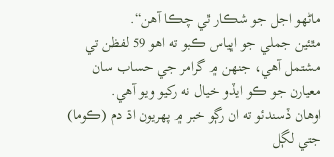ماڻهو اجل جو شڪار ٿي چڪا آهن“.
مٿئين جملي جو اڀياس ڪبو ته اھو 59 لفظن تي مشتمل آھي، جنھن ۾ گرامر جي حساب سان معيارن جو ڪو ايڏو خيال نه رکيو ويو آھي.
اوھان ڏسندئو ته ان رڳو خبر ۾ پھريون اڌ دم (ڪوما) جتي لڳل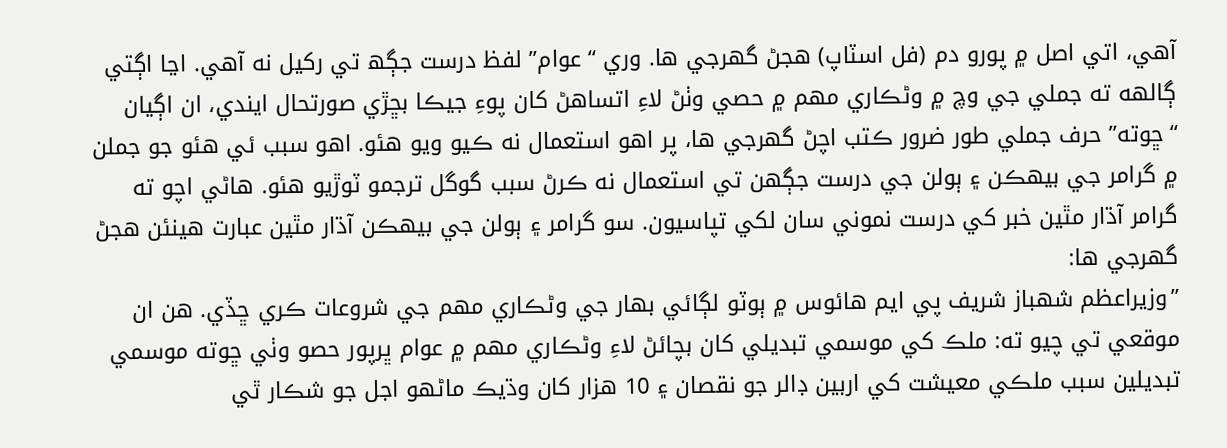آھي، اتي اصل ۾ پورو دم (فل اسٽاپ) ھجڻ گهرجي ھا. وري “عوام” لفظ درست جڳھ تي رکيل نه آھي. اڃا اڳتي ڳالهه ته جملي جي وچ ۾ وڻڪاري مھم ۾ حصي وٺڻ لاءِ اتساھڻ کان پوءِ جيڪا بڇڙي صورتحال ايندي، ان اڳيان “ڇوته” حرف جملي طور ضرور ڪتب اچڻ گهرجي ھا، پر اھو استعمال نه ڪيو ويو ھئو. اھو سبب ئي ھئو جو جملن ۾ گرامر جي بيھڪن ۽ ٻولن جي درست جڳھن تي استعمال نه ڪرڻ سبب گوگل ترجمو ٽوڙيو ھئو. ھاڻي اچو ته گرامر آڌار مٿين خبر کي درست نموني سان لکي تپاسيون. سو گرامر ۽ ٻولن جي بيھڪن آڌار مٿين عبارت ھينئن ھجڻ گهرجي ھا:
”وزيراعظم شهباز شريف پي ايم هائوس ۾ ٻوٽو لڳائي بھار جي وڻڪاري مهم جي شروعات ڪري ڇڏي. ھن ان موقعي تي چيو ته: ملڪ کي موسمي تبديلي کان بچائڻ لاءِ وڻڪاري مهم ۾ عوام ڀرپور حصو وٺي ڇوته موسمي تبديلين سبب ملڪي معيشت کي اربين ڊالر جو نقصان ۽ 10 هزار کان وڌيڪ ماڻهو اجل جو شڪار ٿي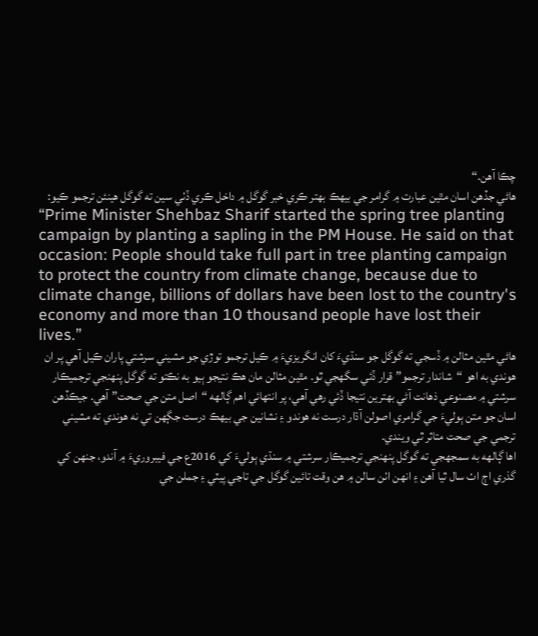چڪا آهن.“
ھاڻي جڏھن اسان مٿين عبارت ۾ گرامر جي بيھڪ بھتر ڪري خبر گوگل ۾ داخل ڪري ڏٺي سين ته گوگل ھينئن ترجمو ڪيو:
“Prime Minister Shehbaz Sharif started the spring tree planting campaign by planting a sapling in the PM House. He said on that occasion: People should take full part in tree planting campaign to protect the country from climate change, because due to climate change, billions of dollars have been lost to the country's economy and more than 10 thousand people have lost their lives.”
ھاڻي مٿين مثالن ۾ ڏسجي ته گوگل جو سنڌيءَ کان انگريزيءَ ۾ ڪيل ترجمو توڙي جو مشيني سرشتي پاران ڪيل آھي پر ان ھوندي به اھو “شاندار ترجمو” قرار ڏئي سگهجي ٿو. مٿين مثالن مان ھڪ نتيجو ٻيو به نڪتو ته گوگل پنھنجي ترجميڪار سرشتي ۾ مصنوعي ذھانت آڻي بھترين نتيجا ڏئي رهي آھي، پر انتھائي اھم ڳالهه “اصل متن جي صحت” آھي. جيڪڏھن اسان جو متن ٻوليءَ جي گرامري اصولن آڌار درست نه ھوندو ۽ نشانين جي بيھڪ درست جڳھن تي نه ھوندي ته مشيني ترجمي جي صحت متاثر ٿي ويندي.
اھا ڳالهه به سمجهجي ته گوگل پنھنجي ترجميڪار سرشتي ۾ سنڌي ٻوليءَ کي 2016ع جي فيبروريءَ ۾ آندو، جنھن کي گذري اڄ اٺ سال ٿيا آھن ۽ انهن اٺن سالن ۾ ھن وقت تائين گوگل جي تاڃي پيٽي ۽ جملن جي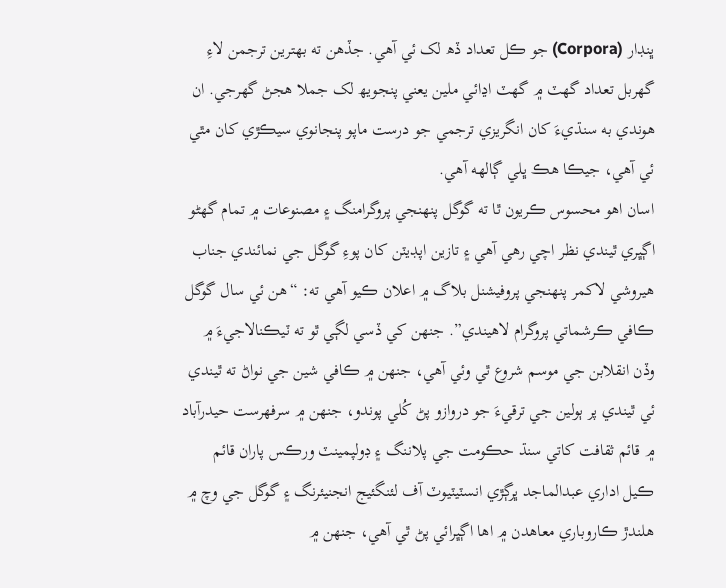ڀنڊار (Corpora) جو ڪل تعداد ڏھ لک ئي آھي. جڏھن ته بھترين ترجمن لاءِ گهربل تعداد گهٽ ۾ گهٽ اڍائي ملين يعني پنجويھ لک جملا ھجڻ گهرجي. ان ھوندي به سنڌيءَ کان انگريزي ترجمي جو درست ماپو پنجانوي سيڪڙي کان مٿي ئي آھي، جيڪا ھڪ ڀلي ڳالهه آھي.
اسان اھو محسوس ڪريون ٿا ته گوگل پنھنجي پروگرامنگ ۽ مصنوعات ۾ تمام گهڻو اڳڀري ٿيندي نظر اچي رهي آھي ۽ تازين اپڊيٽن کان پوءِ گوگل جي نمائندي جناب ھيروشي لاکمر پنھنجي پروفيشنل بلاگ ۾ اعلان ڪيو آھي ته: “ھن ئي سال گوگل ڪافي ڪرشماتي پروگرام لاھيندي”. جنھن کي ڏسي لڳي ٿو ته ٽيڪنالاجيءَ ۾ وڏن انقلابن جي موسم شروع ٿي وئي آھي، جنھن ۾ ڪافي شين جي نواڻ ته ٿيندي ئي ٿيندي پر ٻولين جي ترقيءَ جو دروازو پڻ کُلي پوندو، جنھن ۾ سرفھرست حيدرآباد ۾ قائم ثقافت کاتي سنڌ حڪومت جي پلاننگ ۽ ڊولپمينٽ ورڪس پاران قائم ڪيل اداري عبدالماجد ڀرڳڙي انسٽيٽيوٽ آف لئنگئيج انجنيئرنگ ۽ گوگل جي وچ ۾ ھلندڙ ڪاروباري معاھدن ۾ اھا اڳڀرائي پڻ ٿي آھي، جنھن ۾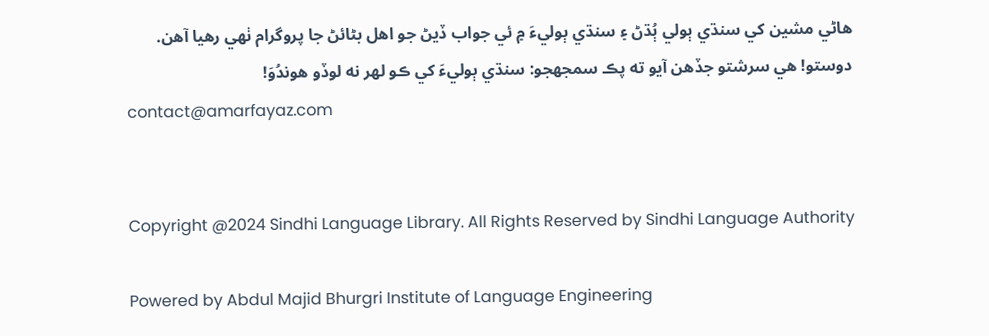ھاڻي مشين کي سنڌي ٻولي ٻُڌڻ ۽ سنڌي ٻوليءَ ۾ ئي جواب ڏيڻ جو اھل بڻائڻ جا پروگرام ٺھي رھيا آھن. دوستو! ھي سرشتو جڏھن آيو ته پڪ سمجهجو: سنڌي ٻوليءَ کي ڪو لھر نه لوڏو ھوندُوَ!
contact@amarfayaz.com


Copyright @2024 Sindhi Language Library. All Rights Reserved by Sindhi Language Authority

Powered by Abdul Majid Bhurgri Institute of Language Engineering